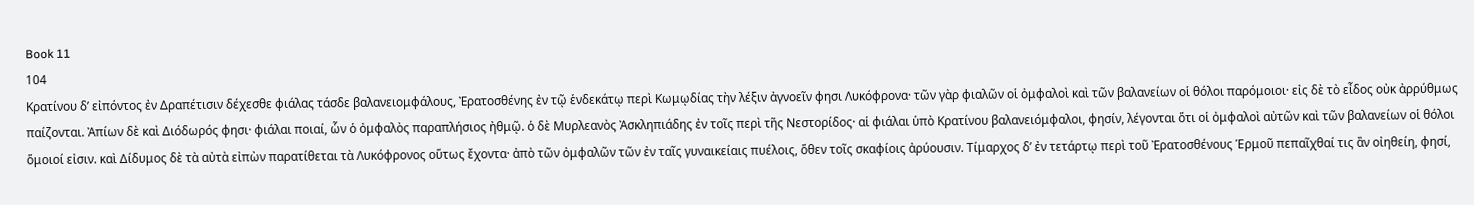Book 11
104
Κρατίνου δ’ εἰπόντος ἐν Δραπέτισιν δέχεσθε φιάλας τάσδε βαλανειομφάλους, Ἐρατοσθένης ἐν τῷ ἑνδεκάτῳ περὶ Κωμῳδίας τὴν λέξιν ἀγνοεῖν φησι Λυκόφρονα· τῶν γὰρ φιαλῶν οἱ ὀμφαλοὶ καὶ τῶν βαλανείων οἱ θόλοι παρόμοιοι· εἰς δὲ τὸ εἶδος οὐκ ἀρρύθμως παίζονται. Ἀπίων δὲ καὶ Διόδωρός φησι· φιάλαι ποιαί, ὧν ὁ ὀμφαλὸς παραπλήσιος ἠθμῷ. ὁ δὲ Μυρλεανὸς Ἀσκληπιάδης ἐν τοῖς περὶ τῆς Νεστορίδος· αἱ φιάλαι ὑπὸ Κρατίνου βαλανειόμφαλοι, φησίν, λέγονται ὅτι οἱ ὀμφαλοὶ αὐτῶν καὶ τῶν βαλανείων οἱ θόλοι ὅμοιοί εἰσιν. καὶ Δίδυμος δὲ τὰ αὐτὰ εἰπὼν παρατίθεται τὰ Λυκόφρονος οὕτως ἔχοντα· ἀπὸ τῶν ὀμφαλῶν τῶν ἐν ταῖς γυναικείαις πυέλοις, ὅθεν τοῖς σκαφίοις ἀρύουσιν. Τίμαρχος δ’ ἐν τετάρτῳ περὶ τοῦ Ἐρατοσθένους Ἑρμοῦ πεπαῖχθαί τις ἂν οἰηθείη, φησί,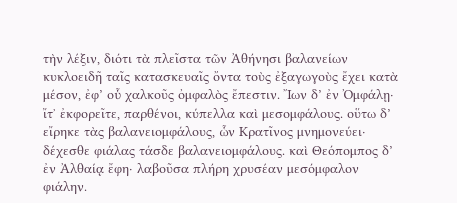τὴν λέξιν, διότι τὰ πλεῖστα τῶν Ἀθήνησι βαλανείων κυκλοειδῆ ταῖς κατασκευαῖς ὄντα τοὺς ἐξαγωγοὺς ἔχει κατὰ μέσον, ἐφ’ οὗ χαλκοῦς ὀμφαλὸς ἔπεστιν. Ἴων δ’ ἐν Ὀμφάλῃ· ἴτ᾽ ἐκφορεῖτε, παρθένοι, κύπελλα καὶ μεσομφάλους. οὕτω δ’ εἴρηκε τὰς βαλανειομφάλους, ὧν Κρατῖνος μνημονεύει· δέχεσθε φιάλας τάσδε βαλανειομφάλους. καὶ Θεόπομπος δ’ ἐν Ἀλθαίᾳ ἔφη· λαβοῦσα πλήρη χρυσέαν μεσόμφαλον φιάλην.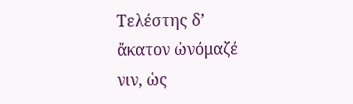Τελέστης δ’ ἄκατον ὠνόμαζέ νιν, ὡς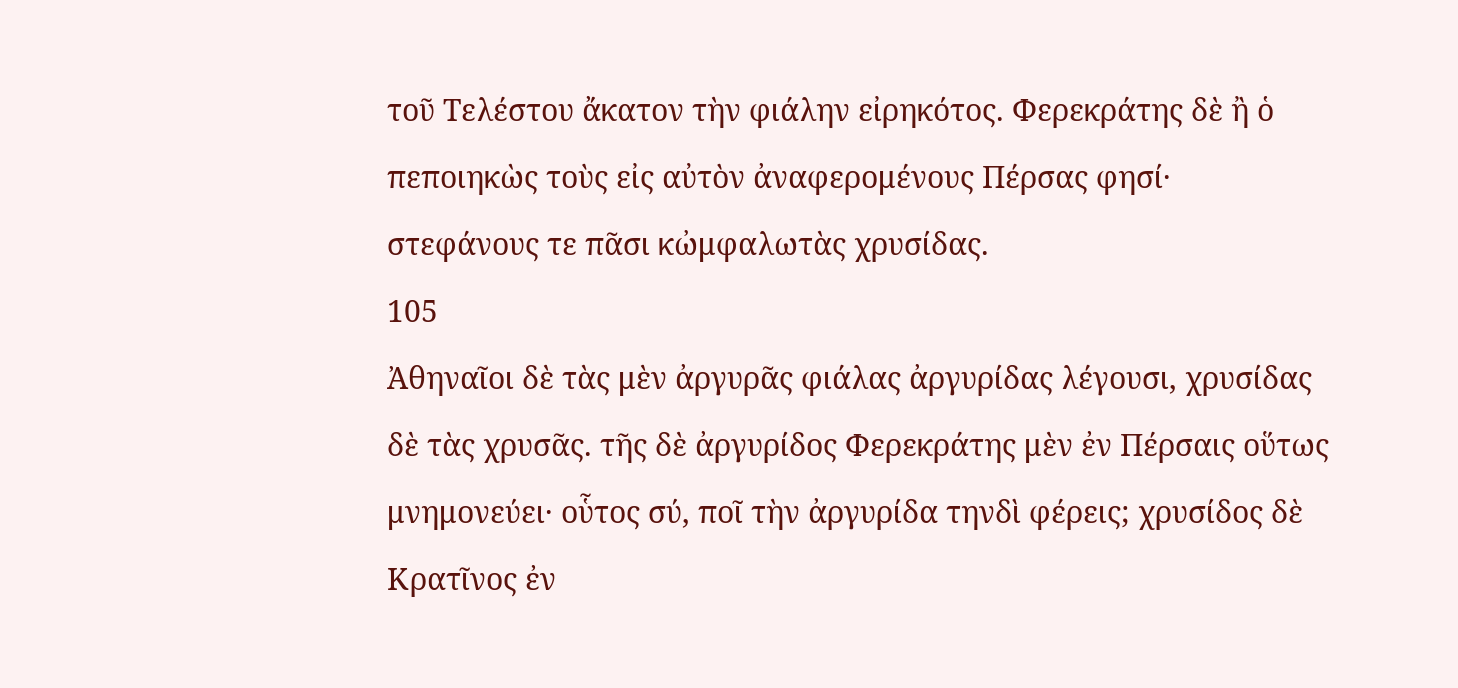τοῦ Τελέστου ἄκατον τὴν φιάλην εἰρηκότος. Φερεκράτης δὲ ἢ ὁ πεποιηκὼς τοὺς εἰς αὐτὸν ἀναφερομένους Πέρσας φησί· στεφάνους τε πᾶσι κὠμφαλωτὰς χρυσίδας.
105
Ἀθηναῖοι δὲ τὰς μὲν ἀργυρᾶς φιάλας ἀργυρίδας λέγουσι, χρυσίδας δὲ τὰς χρυσᾶς. τῆς δὲ ἀργυρίδος Φερεκράτης μὲν ἐν Πέρσαις οὕτως μνημονεύει· οὗτος σύ, ποῖ τὴν ἀργυρίδα τηνδὶ φέρεις; χρυσίδος δὲ Κρατῖνος ἐν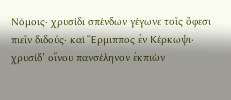Νόμοις· χρυσίδι σπένδων γέγωνε τοῖς ὄφεσι πιεῖν διδούς· καὶ Ἕρμιππος ἐν Κέρκωψι· χρυσίδ’ οἴνου πανσέληνον ἐκπιὼν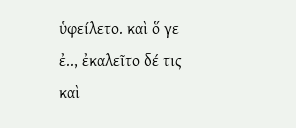ὑφείλετο. καὶ ὅ γε ἐ.., ἐκαλεῖτο δέ τις καὶ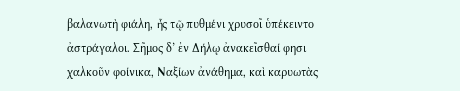βαλανωτὴ φιάλη, ἧς τῷ πυθμένι χρυσοῖ ὑπέκειντο ἀστράγαλοι. Σῆμος δ’ ἐν Δήλῳ ἀνακεῖσθαί φησι χαλκοῦν φοίνικα, Ναξίων ἀνάθημα, καὶ καρυωτὰς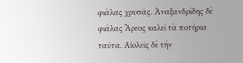φιάλας χρυσᾶς. Ἀναξανδρίδης δὲ φιάλας Ἄρεος καλεῖ τὰ ποτήρια ταῦτα. Αἰολεῖς δὲ τὴν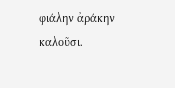φιάλην ἀράκην καλοῦσι.